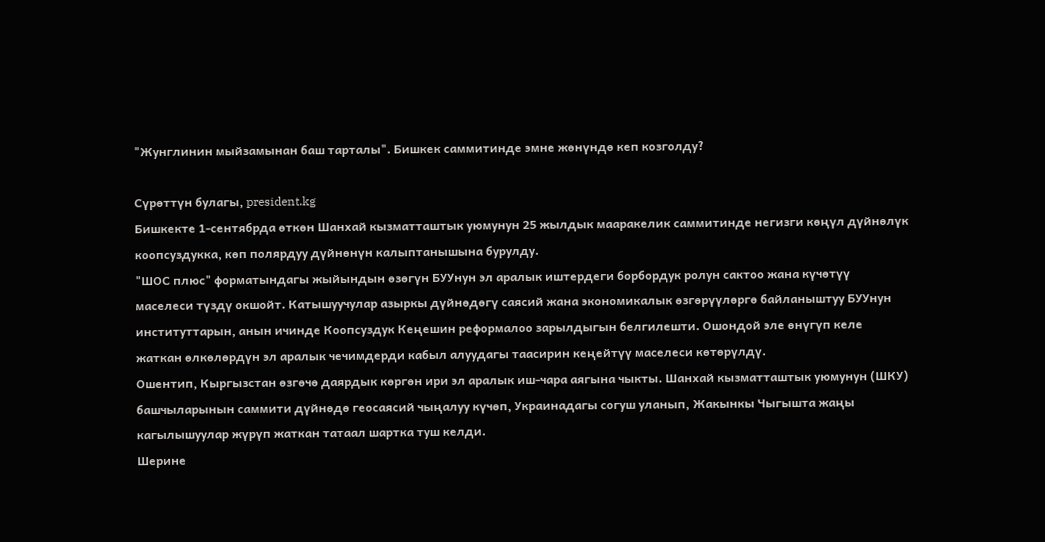"Жунглинин мыйзамынан баш тарталы". Бишкек саммитинде эмне жөнүндө кеп козголду?

Сүрөттүн булагы, president.kg
Бишкекте 1-сентябрда өткөн Шанхай кызматташтык уюмунун 25 жылдык мааракелик саммитинде негизги көңүл дүйнөлүк коопсуздукка, көп полярдуу дүйнөнүн калыптанышына бурулду.
"ШОС плюс" форматындагы жыйындын өзөгүн БУУнун эл аралык иштердеги борбордук ролун сактоо жана күчөтүү маселеси түздү окшойт. Катышуучулар азыркы дүйнөдөгү саясий жана экономикалык өзгөрүүлөргө байланыштуу БУУнун институттарын, анын ичинде Коопсуздук Кеңешин реформалоо зарылдыгын белгилешти. Ошондой эле өнүгүп келе жаткан өлкөлөрдүн эл аралык чечимдерди кабыл алуудагы таасирин кеңейтүү маселеси көтөрүлдү.
Ошентип, Кыргызстан өзгөчө даярдык көргөн ири эл аралык иш-чара аягына чыкты. Шанхай кызматташтык уюмунун (ШКУ) башчыларынын саммити дүйнөдө геосаясий чыңалуу күчөп, Украинадагы согуш уланып, Жакынкы Чыгышта жаңы кагылышуулар жүрүп жаткан татаал шартка туш келди.
Шерине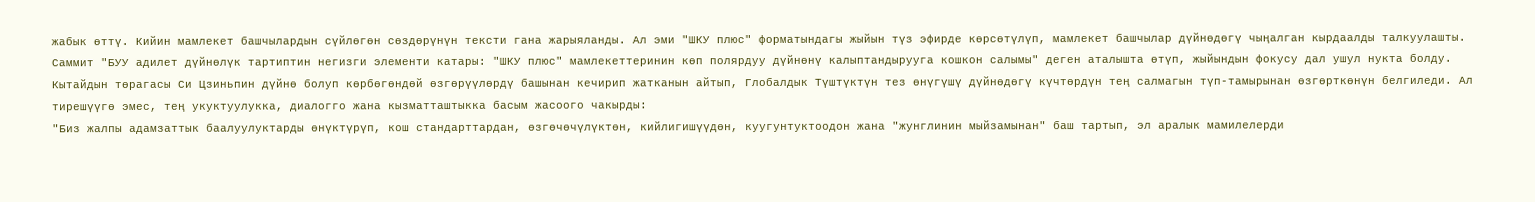жабык өттү. Кийин мамлекет башчылардын сүйлөгөн сөздөрүнүн тексти гана жарыяланды. Ал эми "ШКУ плюс" форматындагы жыйын түз эфирде көрсөтүлүп, мамлекет башчылар дүйнөдөгү чыңалган кырдаалды талкуулашты.
Саммит "БУУ адилет дүйнөлүк тартиптин негизги элементи катары: "ШКУ плюс" мамлекеттеринин көп полярдуу дүйнөнү калыптандырууга кошкон салымы" деген аталышта өтүп, жыйындын фокусу дал ушул нукта болду.
Кытайдын төрагасы Си Цзиньпин дүйнө болуп көрбөгөндөй өзгөрүүлөрдү башынан кечирип жатканын айтып, Глобалдык Түштүктүн тез өнүгүшү дүйнөдөгү күчтөрдүн тең салмагын түп-тамырынан өзгөрткөнүн белгиледи. Ал тирешүүгө эмес, тең укуктуулукка, диалогго жана кызматташтыкка басым жасоого чакырды:
"Биз жалпы адамзаттык баалуулуктарды өнүктүрүп, кош стандарттардан, өзгөчөчүлүктөн, кийлигишүүдөн, куугунтуктоодон жана "жунглинин мыйзамынан" баш тартып, эл аралык мамилелерди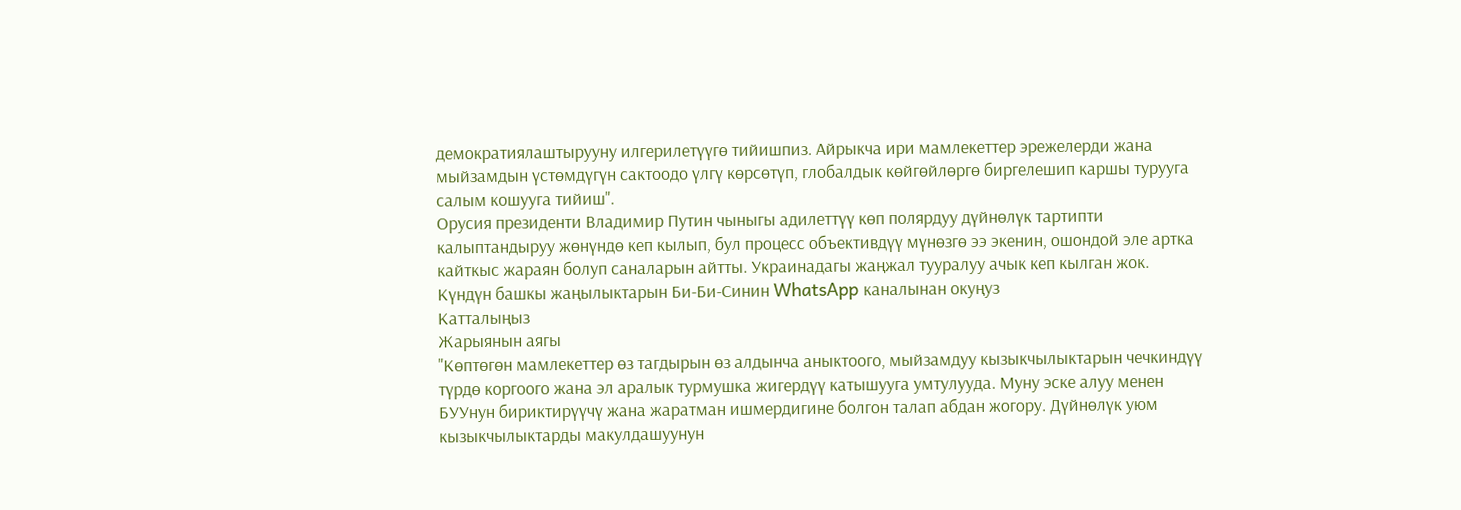демократиялаштырууну илгерилетүүгө тийишпиз. Айрыкча ири мамлекеттер эрежелерди жана мыйзамдын үстөмдүгүн сактоодо үлгү көрсөтүп, глобалдык көйгөйлөргө биргелешип каршы турууга салым кошууга тийиш".
Орусия президенти Владимир Путин чыныгы адилеттүү көп полярдуу дүйнөлүк тартипти калыптандыруу жөнүндө кеп кылып, бул процесс объективдүү мүнөзгө ээ экенин, ошондой эле артка кайткыс жараян болуп саналарын айтты. Украинадагы жаңжал тууралуу ачык кеп кылган жок.
Күндүн башкы жаңылыктарын Би-Би-Синин WhatsApp каналынан окуңуз
Катталыңыз
Жарыянын аягы
"Көптөгөн мамлекеттер өз тагдырын өз алдынча аныктоого, мыйзамдуу кызыкчылыктарын чечкиндүү түрдө коргоого жана эл аралык турмушка жигердүү катышууга умтулууда. Муну эске алуу менен БУУнун бириктирүүчү жана жаратман ишмердигине болгон талап абдан жогору. Дүйнөлүк уюм кызыкчылыктарды макулдашуунун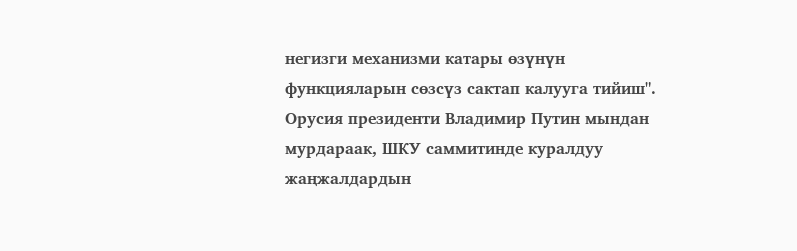негизги механизми катары өзүнүн функцияларын сөзсүз сактап калууга тийиш".
Орусия президенти Владимир Путин мындан мурдараак, ШКУ саммитинде куралдуу жаңжалдардын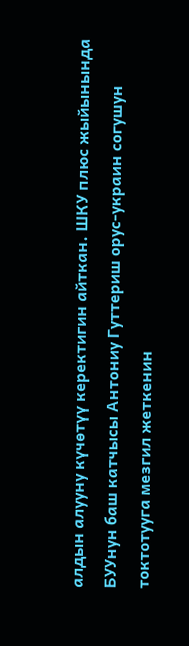алдын алууну күчөтүү керектигин айткан. ШКУ плюс жыйынында БУУнун баш катчысы Антониу Гуттериш орус-украин согушун токтотууга мезгил жеткенин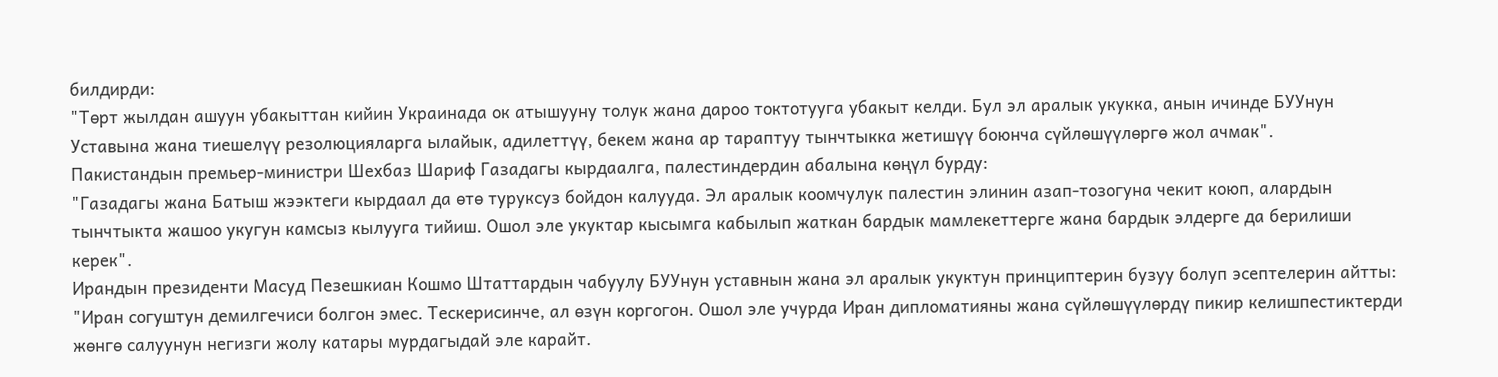билдирди:
"Төрт жылдан ашуун убакыттан кийин Украинада ок атышууну толук жана дароо токтотууга убакыт келди. Бул эл аралык укукка, анын ичинде БУУнун Уставына жана тиешелүү резолюцияларга ылайык, адилеттүү, бекем жана ар тараптуу тынчтыкка жетишүү боюнча сүйлөшүүлөргө жол ачмак".
Пакистандын премьер-министри Шехбаз Шариф Газадагы кырдаалга, палестиндердин абалына көңүл бурду:
"Газадагы жана Батыш жээктеги кырдаал да өтө туруксуз бойдон калууда. Эл аралык коомчулук палестин элинин азап-тозогуна чекит коюп, алардын тынчтыкта жашоо укугун камсыз кылууга тийиш. Ошол эле укуктар кысымга кабылып жаткан бардык мамлекеттерге жана бардык элдерге да берилиши керек".
Ирандын президенти Масуд Пезешкиан Кошмо Штаттардын чабуулу БУУнун уставнын жана эл аралык укуктун принциптерин бузуу болуп эсептелерин айтты:
"Иран согуштун демилгечиси болгон эмес. Тескерисинче, ал өзүн коргогон. Ошол эле учурда Иран дипломатияны жана сүйлөшүүлөрдү пикир келишпестиктерди жөнгө салуунун негизги жолу катары мурдагыдай эле карайт.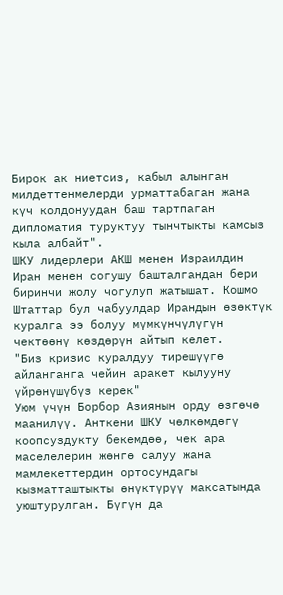Бирок ак ниетсиз, кабыл алынган милдеттенмелерди урматтабаган жана күч колдонуудан баш тартпаган дипломатия туруктуу тынчтыкты камсыз кыла албайт".
ШКУ лидерлери АКШ менен Израилдин Иран менен согушу башталгандан бери биринчи жолу чогулуп жатышат. Кошмо Штаттар бул чабуулдар Ирандын өзөктүк куралга ээ болуу мүмкүнчүлүгүн чектөөнү көздөрүн айтып келет.
"Биз кризис куралдуу тирешүүгө айланганга чейин аракет кылууну үйрөнүшүбүз керек"
Уюм үчүн Борбор Азиянын орду өзгөчө маанилүү. Анткени ШКУ чөлкөмдөгү коопсуздукту бекемдөө, чек ара маселелерин жөнгө салуу жана мамлекеттердин ортосундагы кызматташтыкты өнүктүрүү максатында уюштурулган. Бүгүн да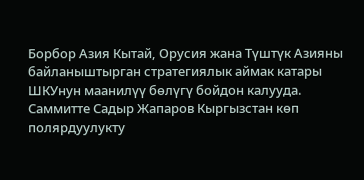Борбор Азия Кытай, Орусия жана Түштүк Азияны байланыштырган стратегиялык аймак катары ШКУнун маанилүү бөлүгү бойдон калууда.
Саммитте Садыр Жапаров Кыргызстан көп полярдуулукту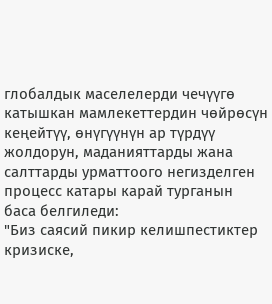глобалдык маселелерди чечүүгө катышкан мамлекеттердин чөйрөсүн кеңейтүү, өнүгүүнүн ар түрдүү жолдорун, маданияттарды жана салттарды урматтоого негизделген процесс катары карай турганын баса белгиледи:
"Биз саясий пикир келишпестиктер кризиске,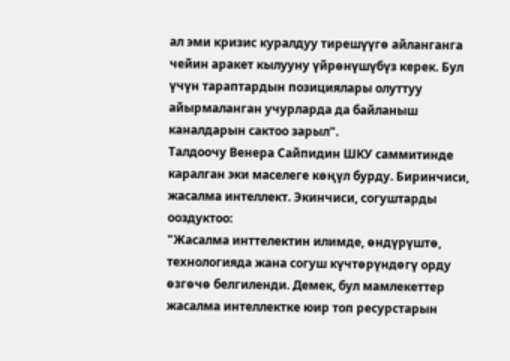ал эми кризис куралдуу тирешүүгө айланганга чейин аракет кылууну үйрөнүшүбүз керек. Бул үчүн тараптардын позициялары олуттуу айырмаланган учурларда да байланыш каналдарын сактоо зарыл".
Талдоочу Венера Сайпидин ШКУ саммитинде каралган эки маселеге көңүл бурду. Биринчиси, жасалма интеллект. Экинчиси, согуштарды ооздуктоо:
"Жасалма инттелектин илимде, өндүрүштө, технологияда жана согуш күчтөрүндөгү орду өзгөчө белгиленди. Демек, бул мамлекеттер жасалма интеллектке юир топ ресурстарын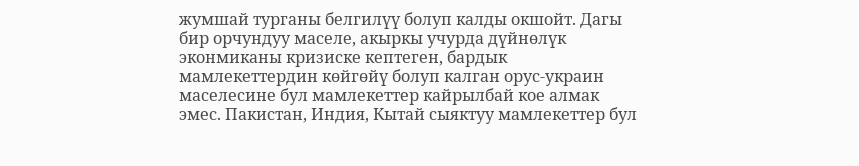жумшай турганы белгилүү болуп калды окшойт. Дагы бир орчундуу маселе, акыркы учурда дүйнөлүк эконмиканы кризиске кептеген, бардык мамлекеттердин көйгөйү болуп калган орус-украин маселесине бул мамлекеттер кайрылбай кое алмак эмес. Пакистан, Индия, Кытай сыяктуу мамлекеттер бул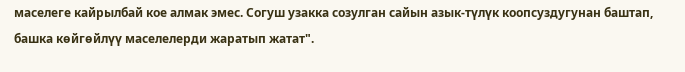маселеге кайрылбай кое алмак эмес. Согуш узакка созулган сайын азык-түлүк коопсуздугунан баштап, башка көйгөйлүү маселелерди жаратып жатат".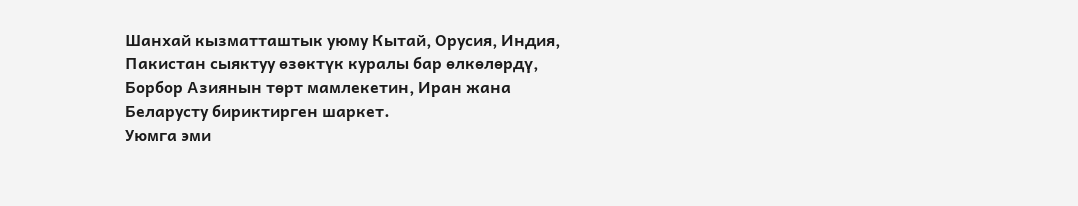Шанхай кызматташтык уюму Кытай, Орусия, Индия, Пакистан сыяктуу өзөктүк куралы бар өлкөлөрдү, Борбор Азиянын төрт мамлекетин, Иран жана Беларусту бириктирген шаркет.
Уюмга эми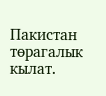Пакистан төрагалык кылат.